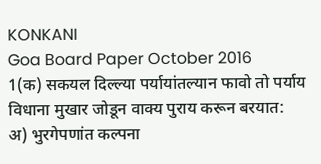KONKANI
Goa Board Paper October 2016
1(क) सकयल दिल्ल्या पर्यायांतल्यान फावो तो पर्याय विधाना मुखार जोडून वाक्य पुराय करून बरयात:
अ) भुरगेपणांत कल्पना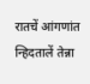रातचें आंगणांत न्हिदतालें तेन्ना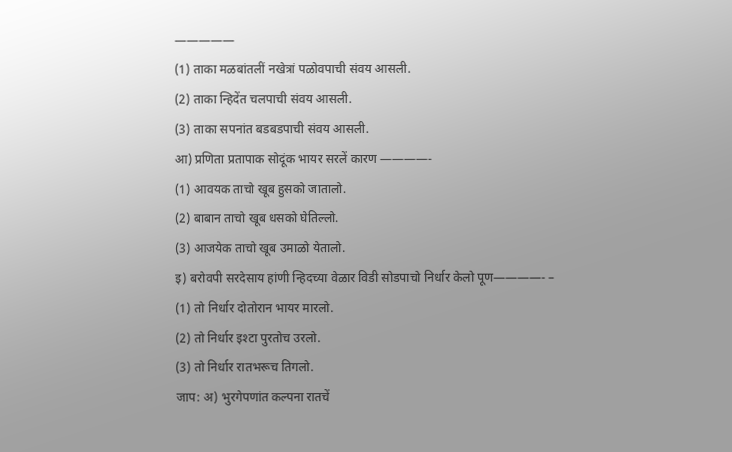—————
(1) ताका मळबांतलीं नखेत्रां पळोवपाची संवय आसली.
(2) ताका न्हिदेंत चलपाची संवय आसली.
(3) ताका सपनांत बडबडपाची संवय आसली.
आ) प्रणिता प्रतापाक सोदूंक भायर सरलें कारण ————-
(1) आवयक ताचो खूब हुसको जातालो.
(2) बाबान ताचो खूब धसको घेतिल्लो.
(3) आजयेक ताचो खूब उमाळो येतालो.
इ) बरोवपी सरदेसाय हांणी न्हिदच्या वेळार विडी सोडपाचो निर्धार केलो पूण————- –
(1) तो निर्धार दोतोरान भायर मारलो.
(2) तो निर्धार इश्टा पुरतोच उरलो.
(3) तो निर्धार रातभरूच तिगलो.
जाप: अ) भुरगेपणांत कल्पना रातचें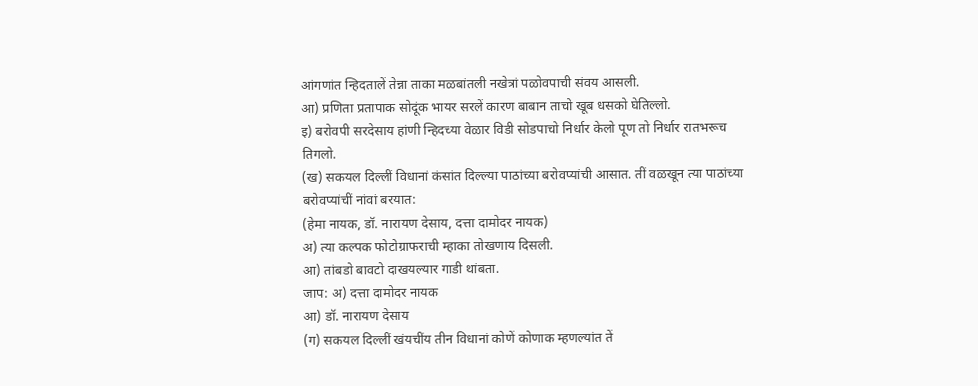आंगणांत न्हिदतालें तेन्ना ताका मळबांतली नखेत्रां पळोवपाची संवय आसली.
आ) प्रणिता प्रतापाक सोदूंक भायर सरलें कारण बाबान ताचो खूब धसको घेतिल्लो.
इ) बरोवपी सरदेसाय हांणी न्हिदच्या वेळार विडी सोडपाचो निर्धार केलो पूण तो निर्धार रातभरूच तिगलो.
(ख) सकयल दिल्लीं विधानां कंसांत दिल्ल्या पाठांच्या बरोवप्यांची आसात. तीं वळखून त्या पाठांच्या बरोवप्यांचीं नांवां बरयात:
(हेमा नायक, डॉ. नारायण देसाय, दत्ता दामोदर नायक)
अ) त्या कल्पक फोटोग्राफराची म्हाका तोखणाय दिसली.
आ) तांबडो बावटो दाखयल्यार गाडी थांबता.
जाप: अ) दत्ता दामोदर नायक
आ) डॉ. नारायण देसाय
(ग) सकयल दिल्लीं खंयचींय तीन विधानां कोणें कोणाक म्हणल्यांत तें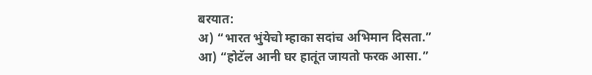बरयात:
अ) “भारत भुंयेचो म्हाका सदांच अभिमान दिसता.”
आ) “होटॅल आनी घर हातूंत जायतो फरक आसा.”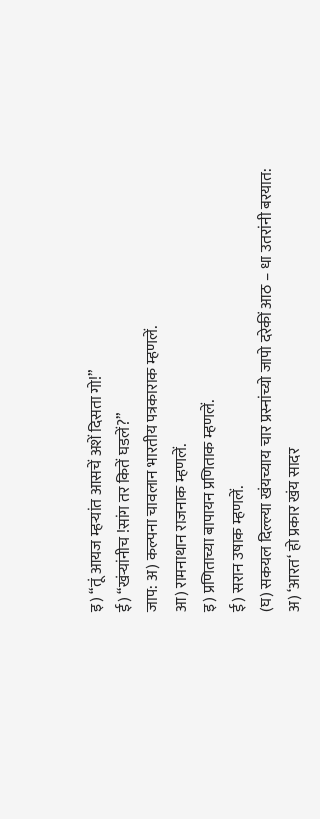इ) “तूं आयज म्हऱ्यांत आसचें अशें दिसता गो!”
ई) “खंऱ्यांनीच !सांग तर कितें घडलें?”
जाप: अ) कल्पना चावलान भारतीय पत्रकाराक म्हणलें.
आ) रामनाथान राजनाक म्हणलें.
इ) प्रणिताच्या बापायन प्रणिताक म्हणलें.
ई) सरान उषाक म्हणलें.
(घ) सकयल दिल्ल्या खंयच्याय चार प्रस्नांच्यो जापो दरेकीं आठ – धा उतरांनी बरयात:
अ) ‘आरत‘ हो प्रकार खंय सादर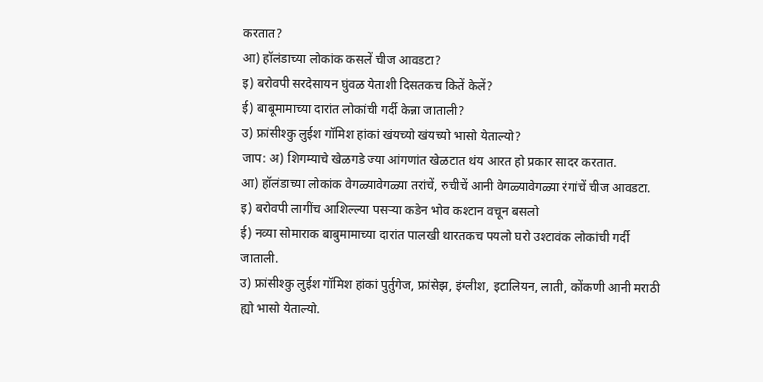करतात?
आ) हॉलंडाच्या लोकांक कसलें चीज आवडटा?
इ) बरोवपी सरदेसायन घुंवळ येताशी दिसतकच कितें केलें?
ई) बाबूमामाच्या दारांत लोकांची गर्दी केन्ना जाताली?
उ) फ्रांसीश्कु लुईश गॉमिश हांकां खंयच्यो खंयच्यो भासो येताल्यो?
जाप: अ) शिगम्याचे खेळगडे ज्या आंगणांत खेळटात थंय आरत हो प्रकार सादर करतात.
आ) हॉलंडाच्या लोकांक वेगळ्यावेगळ्या तरांचें, रुचीचें आनी वेगळ्यावेगळ्या रंगांचें चीज आवडटा.
इ) बरोवपी लागींच आशिल्ल्या पसऱ्या कडेन भोव कश्टान वचून बसलो
ई) नव्या सोमाराक बाबुमामाच्या दारांत पालखी थारतकच पयलो घरो उश्टावंक लोकांची गर्दी जाताली.
उ) फ्रांसीश्कु लुईश गॉमिश हांकां पुर्तुगेज, फ्रांसेझ, इंग्लीश, इटालियन, लाती, कोंकणी आनी मराठी ह्यो भासो येताल्यो.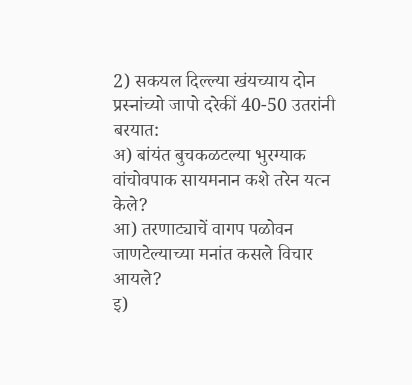2) सकयल दिल्ल्या खंयच्याय दोन प्रस्नांच्यो जापो दरेकीं 40-50 उतरांनी बरयात:
अ) बांयंत बुचकळटल्या भुरग्याक वांचोवपाक सायमनान कशे तरेन यत्न केले?
आ) तरणाट्याचें वागप पळोवन जाणटेल्याच्या मनांत कसले विचार आयले?
इ)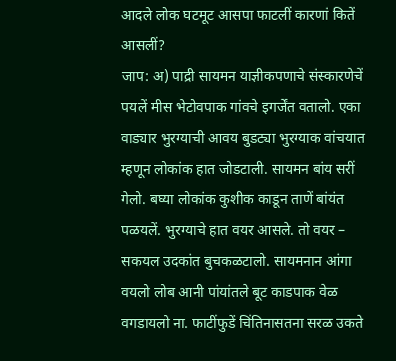आदले लोक घटमूट आसपा फाटलीं कारणां कितें आसलीं?
जाप: अ) पाद्री सायमन याज्ञीकपणाचे संस्कारणेचें पयलें मीस भेटोवपाक गांवचे इगर्जेंत वतालो. एका वाड्यार भुरग्याची आवय बुडट्या भुरग्याक वांचयात म्हणून लोकांक हात जोडटाली. सायमन बांय सरीं गेलो. बघ्या लोकांक कुशीक काडून ताणें बांयंत पळयलें. भुरग्याचे हात वयर आसले. तो वयर – सकयल उदकांत बुचकळटालो. सायमनान आंगा वयलो लोब आनी पांयांतले बूट काडपाक वेळ वगडायलो ना. फाटींफुडें चिंतिनासतना सरळ उकते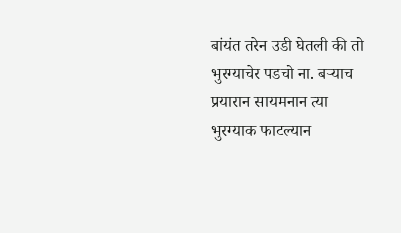बांयंत तरेन उडी घेतली की तो भुरग्याचेर पडचो ना. बऱ्याच प्रयारान सायमनान त्या भुरग्याक फाटल्यान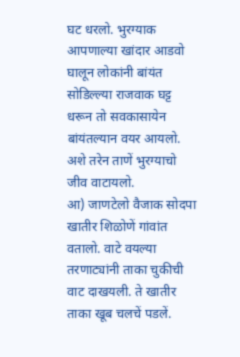घट धरलो. भुरग्याक आपणाल्या खांदार आडवो घालून लोकांनी बांयंत सोडिल्ल्या राजवाक घट्ट धरून तो सवकासायेन बांयंतल्यान वयर आयलो. अशे तरेन ताणें भुरग्याचो जीव वाटायलो.
आ) जाणटेलो वैजाक सोदपा खातीर शिळोणें गांवांत वतालो. वाटे वयल्या तरणाट्यांनी ताका चुकीची वाट दाखयली. ते खातीर ताका खूब चलचें पडलें.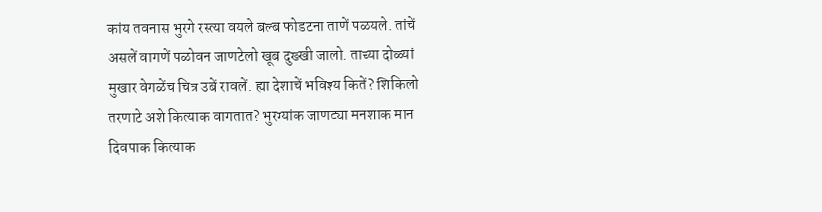कांय तवनास भुरगे रस्त्या वयले बल्ब फोडटना ताणें पळयले. तांचें असलें वागणें पळोवन जाणटेलो खूब दुख्खी जालो. ताच्या दोळ्यां मुखार वेगळेंच चित्र उबें रावलें. ह्या देशाचें भविश्य कितें? शिकिलो तरणाटे अशे कित्याक वागतात? भुरग्यांक जाणट्या मनशाक मान दिवपाक कित्याक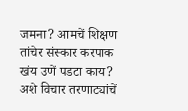जमना? आमचें शिक्षण तांचेर संस्कार करपाक खंय उणें पडटा काय? अशे विचार तरणाट्यांचें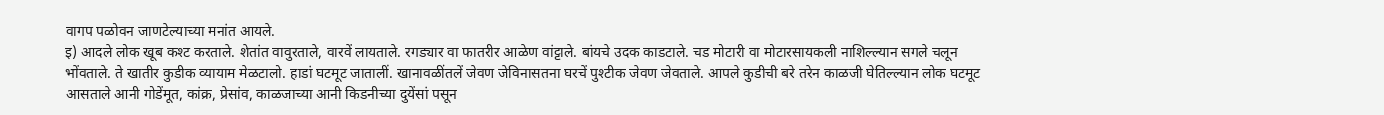वागप पळोवन जाणटेल्याच्या मनांत आयले.
इ) आदले लोक खूब कश्ट करताले. शेतांत वावुरताले, वारवें लायताले. रगड्यार वा फातरीर आळेण वांट्टाले. बांयचे उदक काडटाले. चड मोटारी वा मोटारसायकली नाशिल्ल्यान सगले चलून भोंवताले. ते खातीर कुडीक व्यायाम मेळटालो. हाडां घटमूट जातालीं. खानावळींतलें जेवण जेविनासतना घरचें पुश्टीक जेवण जेवताले. आपले कुडीची बरे तरेन काळजी घेतिल्ल्यान लोक घटमूट आसताले आनी गोडेंमूत, कांक्र, प्रेसांव, काळजाच्या आनी किडनीच्या दुयेंसां पसून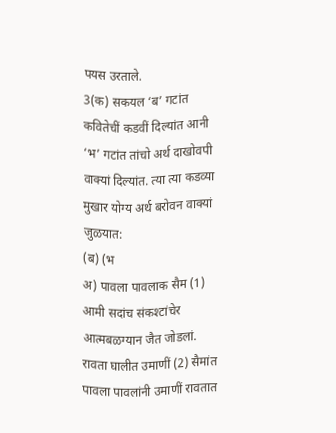पयस उरताले.
3(क) सकयल ‘ब’ गटांत कवितेचीं कडवीं दिल्यांत आनी ‘भ’ गटांत तांचो अर्थ दाखोवपी वाक्यां दिल्यांत. त्या त्या कडव्या मुखार योग्य अर्थ बरोवन वाक्यां जुळयात:
(ब) (भ
अ) पावला पावलाक सैम (1) आमी सदांच संकश्टांचेर आत्मबळग्यान जैत जोडलां.
रावता घालीत उमाणीं (2) सैमांत पावला पावलांनी उमाणीं रावतात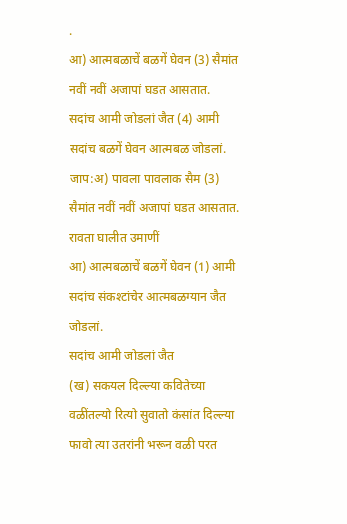.
आ) आत्मबळाचें बळगें घेवन (3) सैमांत नवीं नवीं अजापां घडत आसतात.
सदांच आमी जोडलां जैत (4) आमी सदांच बळगें घेवन आत्मबळ जोडलां.
जाप:अ) पावला पावलाक सैम (3) सैमांत नवीं नवीं अजापां घडत आसतात.
रावता घालीत उमाणीं
आ) आत्मबळाचें बळगें घेवन (1) आमी सदांच संकश्टांचेर आत्मबळग्यान जैत जोडलां.
सदांच आमी जोडलां जैत
(ख) सकयल दिल्ल्या कवितेच्या वळींतल्यो रित्यो सुवातो कंसांत दिल्ल्या फावो त्या उतरांनी भरून वळी परत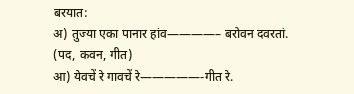बरयात:
अ) तुज्या एका पानार हांव————– बरोवन दवरतां.
(पद, कवन, गीत)
आ) येवचें रे गावचें रे—————-गीत रे.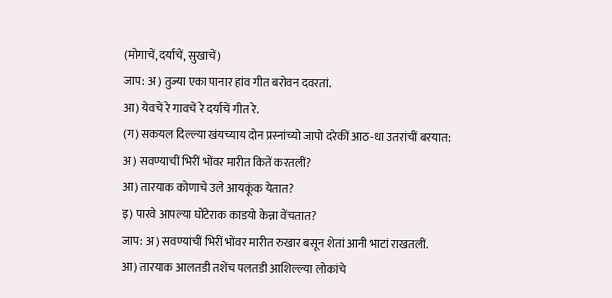(मोगाचें, दर्याचें, सुखाचें)
जाप: अ) तुज्या एका पानार हांव गीत बरोवन दवरतां.
आ) येवचें रे गावचें रे दर्याचें गीत रे.
(ग) सकयल दिल्ल्या खंयच्याय दोन प्रस्नांच्यो जापो दरेकीं आठ-धा उतरांचीं बरयात:
अ) सवण्याचीं भिरीं भोंवर मारीत कितें करतलीं?
आ) तारयाक कोणाचे उले आयकूंक येतात?
इ) पारवे आपल्या घोंटेराक काडयो केन्ना वेंचतात?
जाप: अ) सवण्यांचीं भिरीं भोंवर मारीत रुखार बसून शेतां आनी भाटां राखतलीं.
आ) तारयाक आलतडी तशेंच पलतडी आशिल्ल्या लोकांचे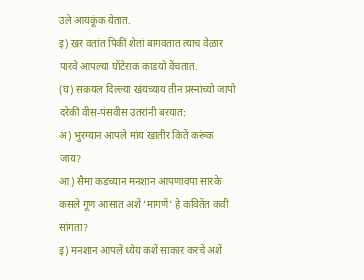उले आयकूंक येतात.
इ) खर वतांत पिकीं शेतां बागवतात त्याच वेळार पारवे आपल्या घोंटेराक काडयो वेंचतात.
(घ) सकयल दिल्ल्या खंयच्याय तीन प्रस्नांच्यो जापो दरेकीं वीस-पंसवीस उतरांनी बरयात:
अ) भुरग्यान आपले मांय खातीर कितें करूंक जाय?
आ) सैमा कडच्यान मनशान आपणावपा सारके कसले गूण आसात अशें ‘मागणें‘ हे कवितेंत कवी सांगता?
इ) मनशान आपलें ध्येय कशें साकार करचें अशें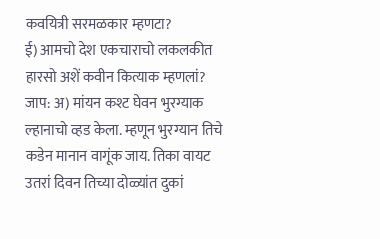कवयित्री सरमळकार म्हणटा?
ई) आमचो देश एकचाराचो लकलकीत हारसो अशें कवीन कित्याक म्हणलां?
जाप: अ) मांयन कश्ट घेवन भुरग्याक ल्हानाचो व्हड केला. म्हणून भुरग्यान तिचे कडेन मानान वागूंक जाय. तिका वायट उतरां दिवन तिच्या दोळ्यांत दुकां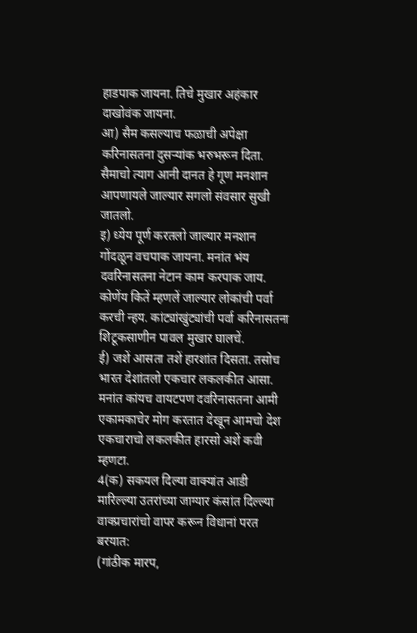हाडपाक जायना. तिचे मुखार अहंकार दाखोवंक जायना.
आ) सैम कसल्याच फळाची अपेक्षा करिनासतना दुसऱ्यांक भरुभरून दिता. सैमाचो त्याग आनी दानत हे गूण मनशान आपणायले जाल्यार सगलो संवसार सुखी जातलो.
इ) ध्येय पूर्ण करतलो जाल्यार मनशान गोंदळून वचपाक जायना. मनांत भंय दवरिनासतना नेटान काम करपाक जाय. कोणेंय कितें म्हणलें जाल्यार लोकांची पर्वा करची न्हय. कांट्यांखुंट्यांची पर्वा करिनासतना शिटूकसाणीन पावल मुखार घालचें.
ई) जशें आसता तशें हारशांत दिसता. तसोच भारत देशांतलो एकचार लकलकीत आसा. मनांत कांयच वायटपण दवरिनासतना आमी एकामकाचेर मोग करतात देखून आमचो देश एकचाराचो लकलकीत हारसो अशें कवी म्हणटा.
4(क) सकयल दिल्या वाक्यांत आडी मारिल्ल्या उतरांच्या जाग्यार कंसांत दिल्ल्या वाक्प्रचारांचो वापर करून विधानां परत बरयात:
(गांठीक मारप,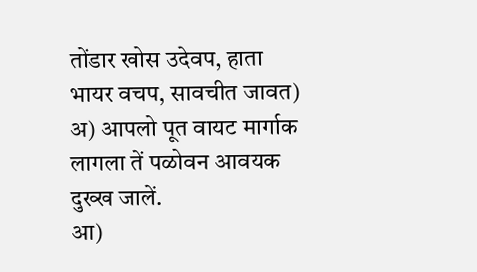तोंडार खोस उदेवप, हाता भायर वचप, सावचीत जावत)
अ) आपलो पूत वायट मार्गाक लागला तें पळोवन आवयक दुख्ख जालें.
आ)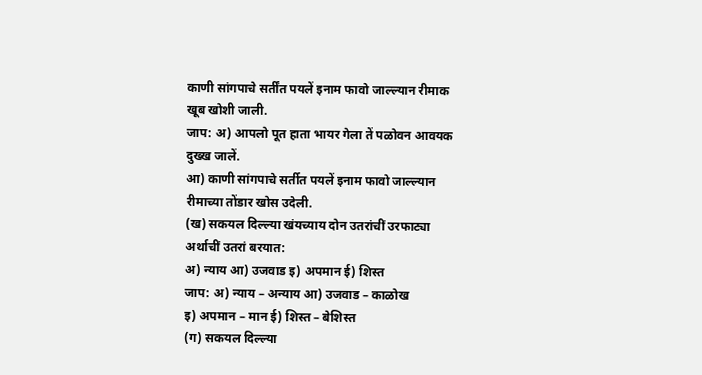काणी सांगपाचे सर्तींत पयलें इनाम फावो जाल्ल्यान रीमाक खूब खोशी जाली.
जाप: अ) आपलो पूत हाता भायर गेला तें पळोवन आवयक दुख्ख जालें.
आ) काणी सांगपाचे सर्तीत पयलें इनाम फावो जाल्ल्यान रीमाच्या तोंडार खोस उदेली.
(ख) सकयल दिल्ल्या खंयच्याय दोन उतरांचीं उरफाट्या अर्थाचीं उतरां बरयात:
अ) न्याय आ) उजवाड इ) अपमान ई) शिस्त
जाप: अ) न्याय – अन्याय आ) उजवाड – काळोख
इ) अपमान – मान ई) शिस्त – बेशिस्त
(ग) सकयल दिल्ल्या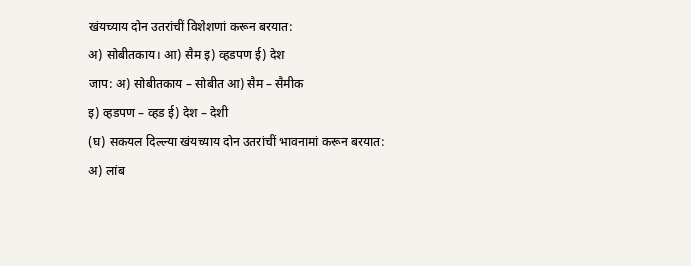खंयच्याय दोन उतरांचीं विशेशणां करून बरयात:
अ) सोबीतकाय। आ) सैम इ) व्हडपण ई) देश
जाप: अ) सोबीतकाय – सोबीत आ) सैम – सैमीक
इ) व्हडपण – व्हड ई) देश – देशी
(घ) सकयल दिल्ल्या खंयच्याय दोन उतरांचीं भावनामां करून बरयात:
अ) लांब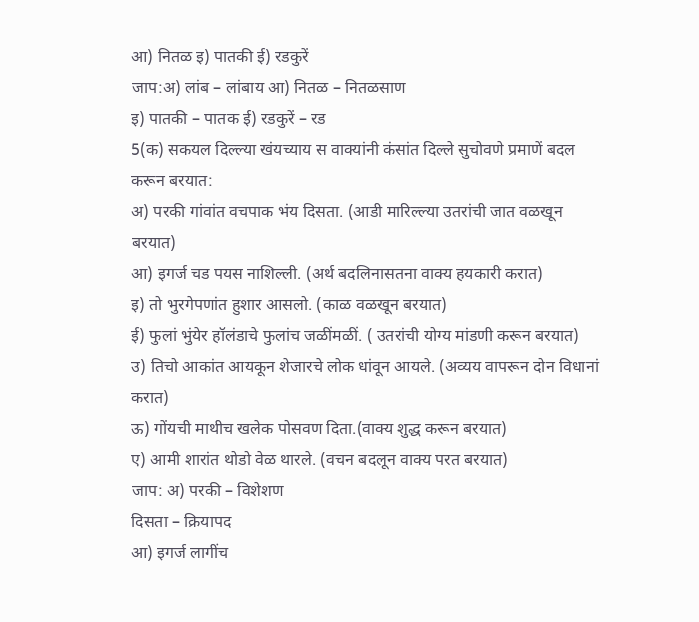आ) नितळ इ) पातकी ई) रडकुरें
जाप:अ) लांब – लांबाय आ) नितळ – नितळसाण
इ) पातकी – पातक ई) रडकुरें – रड
5(क) सकयल दिल्ल्या खंयच्याय स वाक्यांनी कंसांत दिल्ले सुचोवणे प्रमाणें बदल करून बरयात:
अ) परकी गांवांत वचपाक भंय दिसता. (आडी मारिल्ल्या उतरांची जात वळखून बरयात)
आ) इगर्ज चड पयस नाशिल्ली. (अर्थ बदलिनासतना वाक्य हयकारी करात)
इ) तो भुरगेपणांत हुशार आसलो. (काळ वळखून बरयात)
ई) फुलां भुंयेर हॉलंडाचे फुलांच जळींमळीं. ( उतरांची योग्य मांडणी करून बरयात)
उ) तिचो आकांत आयकून शेजारचे लोक धांवून आयले. (अव्यय वापरून दोन विधानां करात)
ऊ) गोंयची माथीच खलेक पोसवण दिता.(वाक्य शुद्ध करून बरयात)
ए) आमी शारांत थोडो वेळ थारले. (वचन बदलून वाक्य परत बरयात)
जाप: अ) परकी – विशेशण
दिसता – क्रियापद
आ) इगर्ज लागींच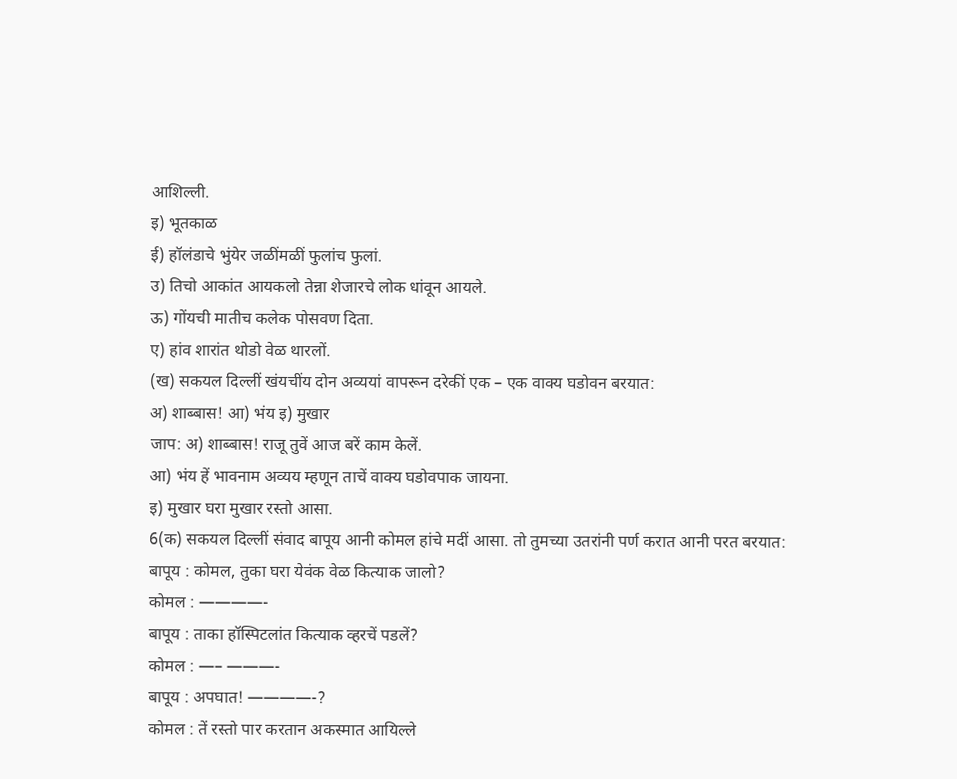आशिल्ली.
इ) भूतकाळ
ई) हॉलंडाचे भुंयेर जळींमळीं फुलांच फुलां.
उ) तिचो आकांत आयकलो तेन्ना शेजारचे लोक धांवून आयले.
ऊ) गोंयची मातीच कलेक पोसवण दिता.
ए) हांव शारांत थोडो वेळ थारलों.
(ख) सकयल दिल्लीं खंयचींय दोन अव्ययां वापरून दरेकीं एक – एक वाक्य घडोवन बरयात:
अ) शाब्बास! आ) भंय इ) मुखार
जाप: अ) शाब्बास! राजू तुवें आज बरें काम केलें.
आ) भंय हें भावनाम अव्यय म्हणून ताचें वाक्य घडोवपाक जायना.
इ) मुखार घरा मुखार रस्तो आसा.
6(क) सकयल दिल्लीं संवाद बापूय आनी कोमल हांचे मदीं आसा. तो तुमच्या उतरांनी पर्ण करात आनी परत बरयात:
बापूय : कोमल, तुका घरा येवंक वेळ कित्याक जालो?
कोमल : ————-
बापूय : ताका हॉस्पिटलांत कित्याक व्हरचें पडलें?
कोमल : —– ———-
बापूय : अपघात! ————-?
कोमल : तें रस्तो पार करतान अकस्मात आयिल्ले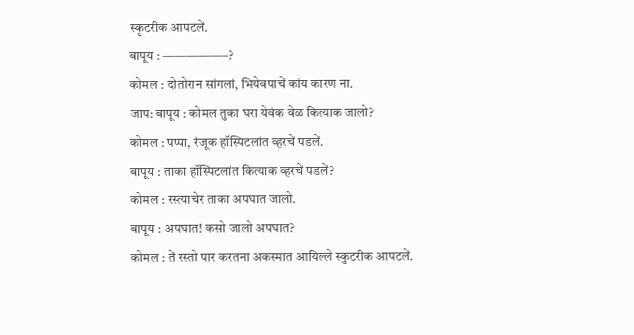स्कृटरीक आपटलें.
बापूय : —————–?
कोमल : दोतोरान सांगलां, भियेवपाचें कांय कारण ना.
जाप: बापूय : कोमल तुका घरा येवंक वेळ कित्याक जालो?
कोमल : पप्पा, रंजूक हॉस्पिटलांत व्हरचें पडलें.
बापूय : ताका हॉस्पिटलांत कित्याक व्हरचें पडलें?
कोमल : रस्त्याचेर ताका अपघात जालो.
बापूय : अपघात! कसो जालो अपघात?
कोमल : तें रस्तो पार करतना अकस्मात आयिल्ले स्कुटरीक आपटलें.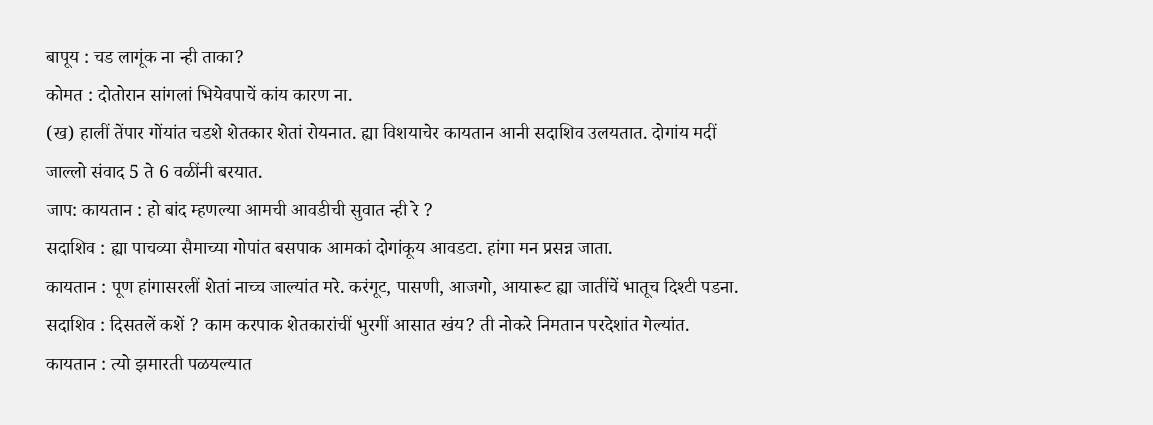बापूय : चड लागूंक ना न्ही ताका?
कोमत : दोतोरान सांगलां भियेवपाचें कांय कारण ना.
(ख) हालीं तेंपार गोंयांत चडशे शेतकार शेतां रोयनात. ह्या विशयाचेर कायतान आनी सदाशिव उलयतात. दोगांय मदीं जाल्लो संवाद 5 ते 6 वळींनी बरयात.
जाप: कायतान : हो बांद म्हणल्या आमची आवडीची सुवात न्ही रे ?
सदाशिव : ह्या पाचव्या सैमाच्या गोपांत बसपाक आमकां दोगांकूय आवडटा. हांगा मन प्रसन्न जाता.
कायतान : पूण हांगासरलीं शेतां नाच्च जाल्यांत मरे. करंगूट, पासणी, आजगो, आयारूट ह्या जातींचें भातूच दिश्टी पडना.
सदाशिव : दिसतलें कशें ? काम करपाक शेतकारांचीं भुरगीं आसात खंय? ती नोकरे निमतान परदेशांत गेल्यांत.
कायतान : त्यो झमारती पळयल्यात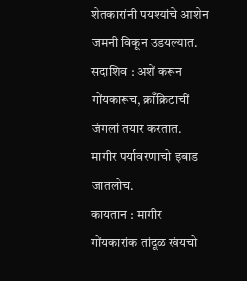शेतकारांनी पयश्यांचे आशेन जमनी विकून उडयल्यात.
सदाशिव : अशें करून गोंयकारूच, क्राँक्रिटाचीं जंगलां तयार करतात. मागीर पर्यावरणाचो इबाड जातलोच.
कायतान : मागीर गोंयकारांक तांदूळ खंयचो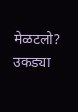मेळटलो? उकड्या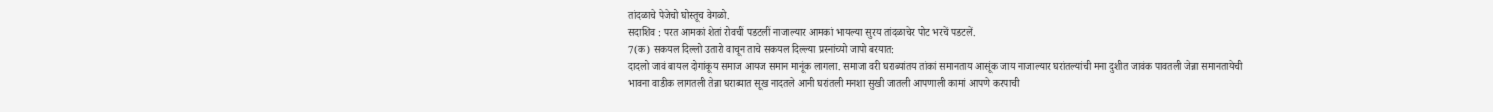तांदळाचे पेजेचो घोस्तूच वेगळो.
सदाशिव : परत आमकां शेतां रोवचीं पडटलीं नाजाल्यार आमकां भायल्या सुरय तांदळाचेर पोट भरचें पडटलें.
7(क) सकयल दिल्लो उतारो वाचून ताचे सकयल दिल्ल्या प्रस्नांच्यो जापो बरयात:
दादलो जावं बायल दोगांकूय समाज आयज समान मानूंक लागला. समाजा वरी घराब्यांतय तांकां समानताय आसूंक जाय नाजाल्यार घरांतल्यांची मना दुशीत जावंक पावतली जेन्ना समानतायेची भावना वाडीक लागतली तेन्ना घराब्यात सूख नादतले आनी घरांतली मनशा सुखी जातली आपणाली कामां आपणे करपाची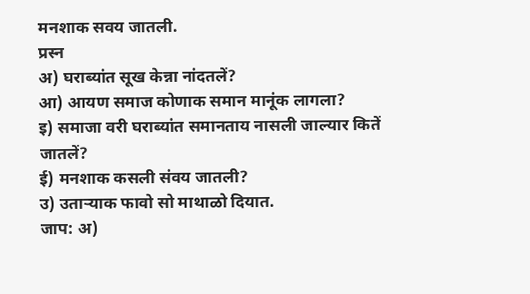मनशाक सवय जातली.
प्रस्न
अ) घराब्यांत सूख केन्ना नांदतलें?
आ) आयण समाज कोणाक समान मानूंक लागला?
इ) समाजा वरी घराब्यांत समानताय नासली जाल्यार कितें जातलें?
ई) मनशाक कसली संवय जातली?
उ) उताऱ्याक फावो सो माथाळो दियात.
जाप: अ)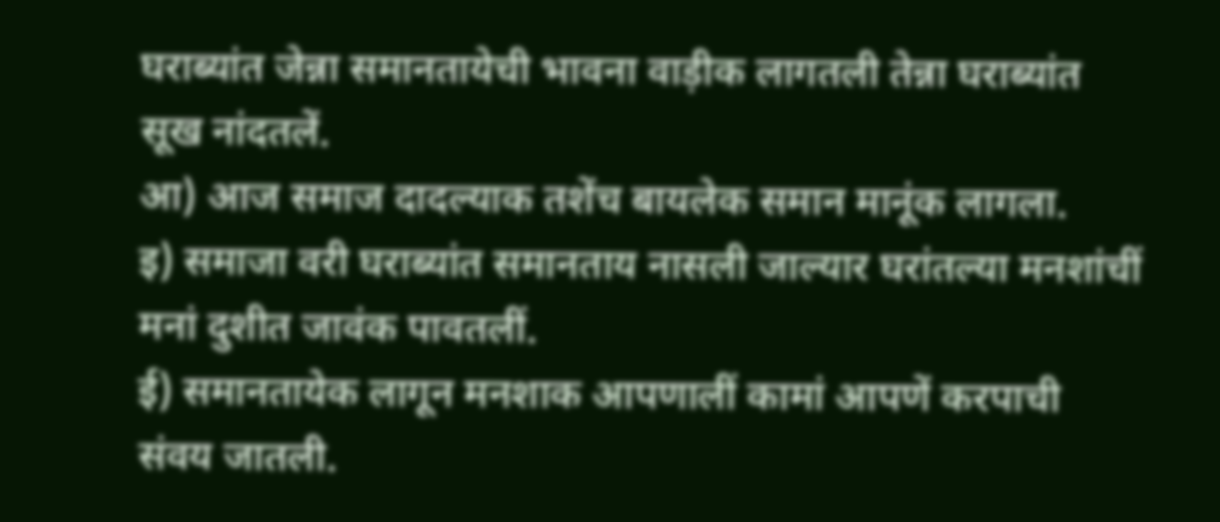घराब्यांत जेन्ना समानतायेची भावना वाड़ीक लागतली तेन्ना घराब्यांत सूख नांदतलें.
आ) आज समाज दादल्याक तशेंच बायलेक समान मानूंक लागला.
इ) समाजा वरी घराब्यांत समानताय नासली जाल्यार घरांतल्या मनशांचीं मनां दुशीत जावंक पावतलीं.
ई) समानतायेक लागून मनशाक आपणालीं कामां आपणें करपाची संवय जातली.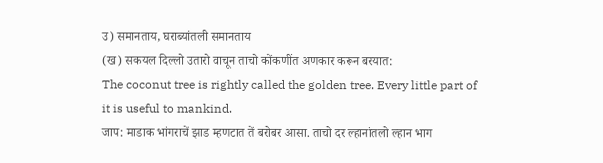उ) समानताय, घराब्यांतली समानताय
(ख) सकयल दिल्लो उतारो वाचून ताचो कोंकणींत अणकार करून बरयात:
The coconut tree is rightly called the golden tree. Every little part of it is useful to mankind.
जाप: माडाक भांगराचें झाड म्हणटात तें बरोबर आसा. ताचो दर ल्हानांतलो ल्हान भाग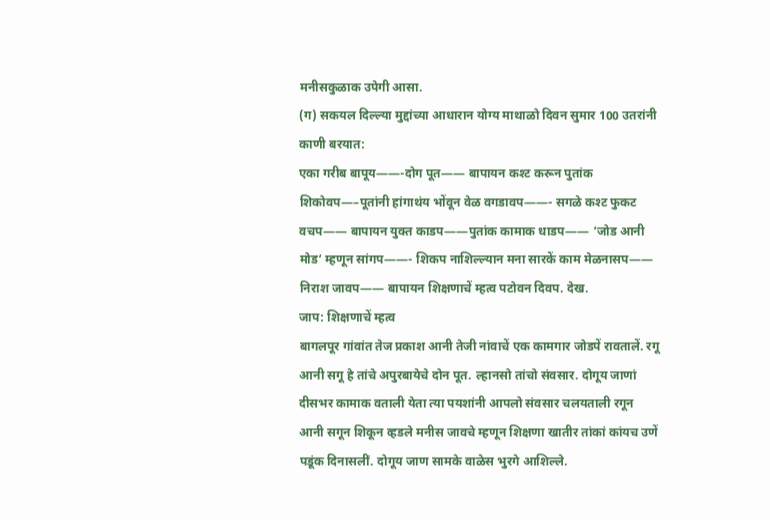मनीसकुळाक उपेगी आसा.
(ग) सकयल दिल्ल्या मुद्दांच्या आधारान योग्य माथाळो दिवन सुमार 100 उतरांनी काणी बरयात:
एका गरीब बापूय——-दोग पूत—— बापायन कश्ट करून पुतांक शिकोवप—–पूतांनी हांगाथंय भोंवून वेळ वगडावप——- सगळे कश्ट फुकट वचप—— बापायन युक्त काडप——पुतांक कामाक धाडप—— ‘जोड आनी मोड‘ म्हणून सांगप——- शिकप नाशिल्ल्यान मना सारकें काम मेळनासप—— निराश जावप—— बापायन शिक्षणाचें म्हत्व पटोवन दिवप. देख.
जाप: शिक्षणाचें म्हत्व
बागलपूर गांवांत तेज प्रकाश आनी तेजी नांवाचें एक कामगार जोडपें रावतालें. रगू आनी सगू हे तांचे अपुरबायेचे दोन पूत. ल्हानसो तांचो संवसार. दोगूय जाणां दीसभर कामाक वताली येता त्या पयशांनी आपलो संवसार चलयताली रगून आनी सगून शिकून व्हडले मनीस जावचे म्हणून शिक्षणा खातीर तांकां कांयच उणें पडूंक दिनासलीं. दोगूय जाण सामके वाळेस भुरगे आशिल्ले.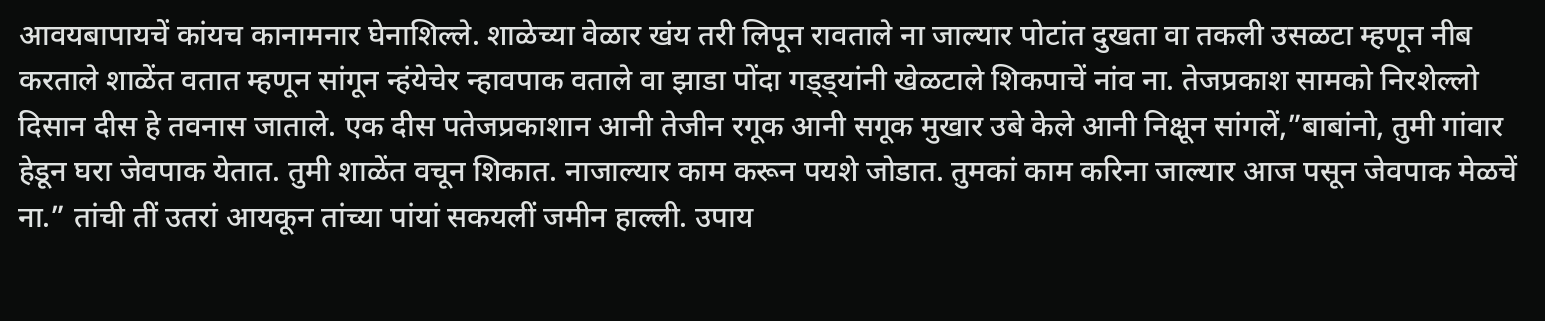आवयबापायचें कांयच कानामनार घेनाशिल्ले. शाळेच्या वेळार खंय तरी लिपून रावताले ना जाल्यार पोटांत दुखता वा तकली उसळटा म्हणून नीब करताले शाळेंत वतात म्हणून सांगून न्हंयेचेर न्हावपाक वताले वा झाडा पोंदा गड्ड्यांनी खेळटाले शिकपाचें नांव ना. तेजप्रकाश सामको निरशेल्लो दिसान दीस हे तवनास जाताले. एक दीस पतेजप्रकाशान आनी तेजीन रगूक आनी सगूक मुखार उबे केले आनी निक्षून सांगलें,”बाबांनो, तुमी गांवार हेडून घरा जेवपाक येतात. तुमी शाळेंत वचून शिकात. नाजाल्यार काम करून पयशे जोडात. तुमकां काम करिना जाल्यार आज पसून जेवपाक मेळचें ना.” तांची तीं उतरां आयकून तांच्या पांयां सकयलीं जमीन हाल्ली. उपाय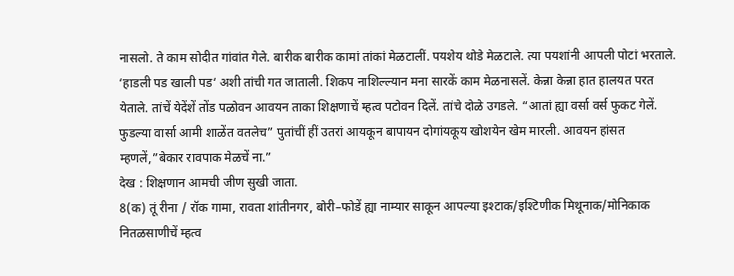नासलो. ते काम सोदीत गांवांत गेले. बारीक बारीक कामां तांकां मेळटालीं. पयशेय थोडे मेळटाले. त्या पयशांनी आपली पोटां भरताले. ‘हाडली पड खाली पड‘ अशी तांची गत जाताली. शिकप नाशिल्ल्यान मना सारकें काम मेळनासलें. केन्ना केन्ना हात हालयत परत येताले. तांचें येदेंशें तोंड पळोवन आवयन ताका शिक्षणाचें म्हत्व पटोवन दिलें. तांचे दोळे उगडले. “आतां ह्या वर्सा वर्स फुकट गेलें. फुडल्या वार्सा आमी शाळेंत वतलेच” पुतांचीं हीं उतरां आयकून बापायन दोगांयकूय खोशयेन खेम मारली. आवयन हांसत म्हणलें,”बेकार रावपाक मेळचें ना.”
देख : शिक्षणान आमची जीण सुखी जाता.
8(क) तूं रीना / रॉक गामा, रावता शांतीनगर, बोरी–फोडें ह्या नाम्यार साकून आपल्या इश्टाक/इश्टिणीक मिथूनाक/मोनिकाक नितळसाणीचें म्हत्व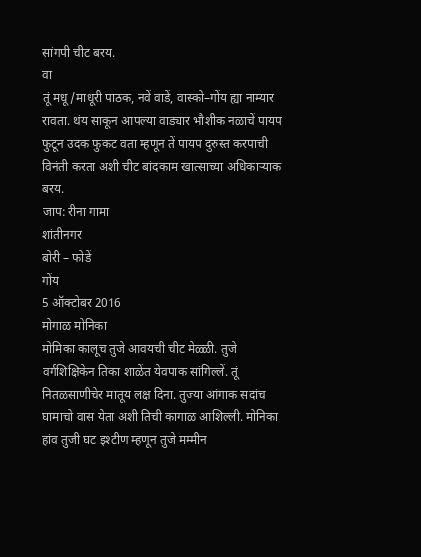सांगपी चीट बरय.
वा
तूं मधू/माधूरी पाठक, नवें वाडें, वास्को–गोंय ह्या नाम्यार रावता. थंय साकून आपल्या वाड्यार भौशीक नळाचें पायप फुटून उदक फुकट वता म्हणून तें पायप दुरुस्त करपाची विनंती करता अशी चीट बांदकाम खात्साच्या अधिकाऱ्याक बरय.
जाप: रीना गामा
शांतीनगर
बोरी – फोडें
गोंय
5 ऑक्टोबर 2016
मोगाळ मोनिका
मोमिका कालूच तुजे आवयची चीट मेळ्ळी. तुजे वर्गशिक्षिकेन तिका शाळेंत येवपाक सांगिल्लें. तूं नितळसाणीचेर मातूय लक्ष दिना. तुज्या आंगाक सदांच घामाचो वास येता अशी तिची कागाळ आशिल्ली. मोनिका हांव तुजी घट इश्टीण म्हणून तुजे मम्मीन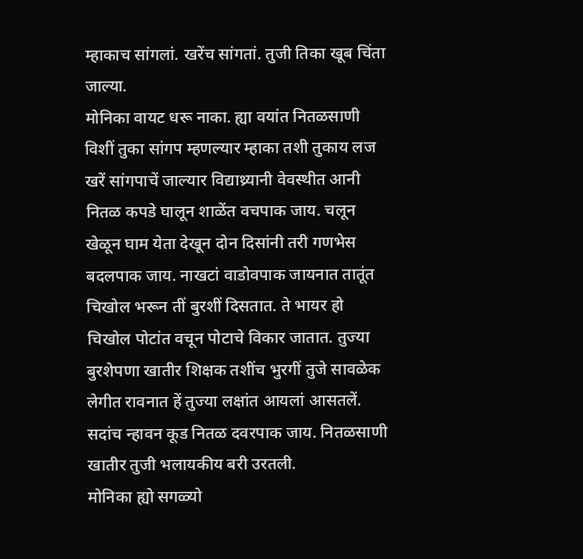म्हाकाच सांगलां. खरेंच सांगतां. तुजी तिका खूब चिंता जाल्या.
मोनिका वायट धरू नाका. ह्या वयांत नितळसाणी विशीं तुका सांगप म्हणल्यार म्हाका तशी तुकाय लज खरें सांगपाचें जाल्यार विद्याथ्र्यानी वेवस्थीत आनी नितळ कपडे घालून शाळेंत वचपाक जाय. चलून खेळून घाम येता देखून दोन दिसांनी तरी गणभेस बदलपाक जाय. नाखटां वाडोवपाक जायनात तातूंत चिखोल भरून तीं बुरशीं दिसतात. ते भायर हो चिखोल पोटांत वचून पोटाचे विकार जातात. तुज्या बुरशेपणा खातीर शिक्षक तशींच भुरगीं तुजे सावळेक लेगीत रावनात हें तुज्या लक्षांत आयलां आसतलें. सदांच न्हावन कूड नितळ दवरपाक जाय. नितळसाणी खातीर तुजी भलायकीय बरी उरतली.
मोनिका ह्यो सगळ्यो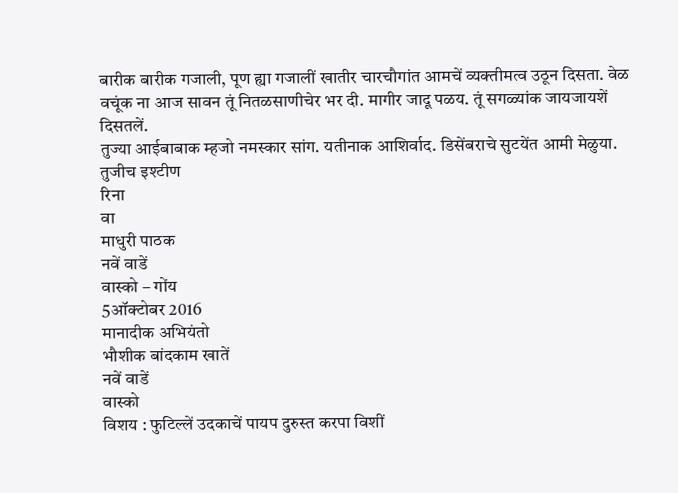बारीक बारीक गजाली, पूण ह्या गजालीं खातीर चारचौगांत आमचें व्यक्तीमत्व उठून दिसता. वेळ वचूंक ना आज सावन तूं नितळसाणीचेर भर दी. मागीर जादू पळय. तूं सगळ्यांक जायजायशें दिसतलें.
तुज्या आईबाबाक म्हजो नमस्कार सांग. यतीनाक आशिर्वाद. डिसेंबराचे सुटयेंत आमी मेळुया.
तुजीच इश्टीण
रिना
वा
माधुरी पाठक
नवें वाडें
वास्को – गोंय
5ऑक्टोबर 2016
मानादीक अभियंतो
भौशीक बांदकाम खातें
नवें वाडें
वास्को
विशय : फुटिल्लें उदकाचें पायप दुरुस्त करपा विशीं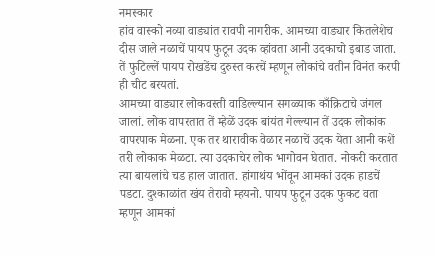नमस्कार
हांव वास्को नव्या वाड्यांत रावपी नागरीक. आमच्या वाड्यार कितलेशेच दीस जाले नळाचें पायप फुटून उदक व्हांवता आनी उदकाचो इबाड जाता. तें फुटिल्लें पायप रोखडेंच दुरुस्त करचें म्हणून लोकांचे वतीन विनंत करपी ही चीट बरयतां.
आमच्या वाड्यार लोकवस्ती वाडिल्ल्यान सगळ्याक काँक्रिटाचे जंगल जालां. लोक वापरतात तें म्हेळें उदक बांयंत गेल्ल्यान तें उदक लोकांक वापरपाक मेळना. एक तर थारावीक वेळार नळाचें उदक येता आनी कशें तरी लोकाक मेळटा. त्या उदकाचेर लोक भागोवन घेतात. नोकरी करतात त्या बायलांचे चड हाल जातात. हांगाथंय भोंवून आमकां उदक हाडचें पडटा. दुश्काळांत खंय तेरावो म्हयनो. पायप फुटून उदक फुकट वता म्हणून आमकां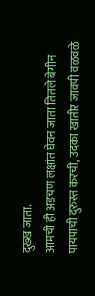दुख्ख जाता.
आमची ही अडचण लक्षांत घेवन जाता तितले बेगीन पायपाची दुरुस्त करची, उदका खातीर जावपी वळवळे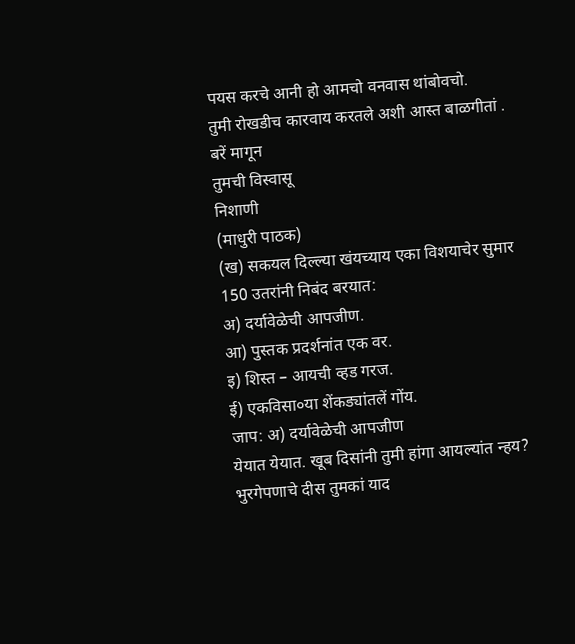पयस करचे आनी हो आमचो वनवास थांबोवचो.
तुमी रोखडीच कारवाय करतले अशी आस्त बाळगीतां .
बरें मागून
तुमची विस्वासू
निशाणी
(माधुरी पाठक)
(ख) सकयल दिल्ल्या खंयच्याय एका विशयाचेर सुमार 150 उतरांनी निबंद बरयात:
अ) दर्यावेळेची आपजीण.
आ) पुस्तक प्रदर्शनांत एक वर.
इ) शिस्त – आयची व्हड गरज.
ई) एकविसा०या शेंकड्यांतलें गोंय.
जाप: अ) दर्यावेळेची आपजीण
येयात येयात. खूब दिसांनी तुमी हांगा आयल्यांत न्हय? भुरगेपणाचे दीस तुमकां याद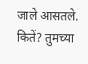जाले आसतले. कितें? तुमच्या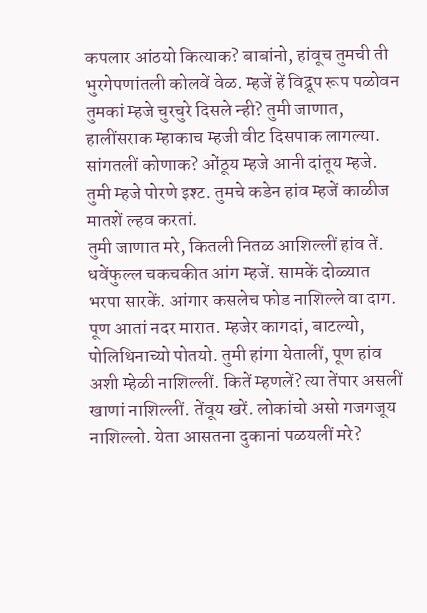कपलार आंठयो कित्याक? बाबांनो, हांवूच तुमची ती भुरगेपणांतली कोलवें वेळ. म्हजें हें विद्रूप रूप पळोवन तुमकां म्हजे चुरचुरे दिसले न्ही? तुमी जाणात, हालींसराक म्हाकाच म्हजी वीट दिसपाक लागल्या. सांगतलीं कोणाक? ओंठूय म्हजे आनी दांतूय म्हजे. तुमी म्हजे पोरणे इश्ट. तुमचे कडेन हांव म्हजें काळीज मातशें ल्हव करतां.
तुमी जाणात मरे, कितली नितळ आशिल्लीं हांव तें. धवेंफुल्ल चकचकीत आंग म्हजें. सामकें दोळ्यात भरपा सारकें. आंगार कसलेच फोड नाशिल्ले वा दाग. पूण आतां नदर मारात. म्हजेर कागदां, बाटल्यो, पोलिथिनाच्यो पोतयो. तुमी हांगा येतालीं, पूण हांव अशी म्हेळी नाशिल्लीं. कितें म्हणलें? त्या तेंपार असलीं खाणां नाशिल्लीं. तेंवूय खरें. लोकांचो असो गजगजूय नाशिल्लो. येता आसतना दुकानां पळयलीं मरे?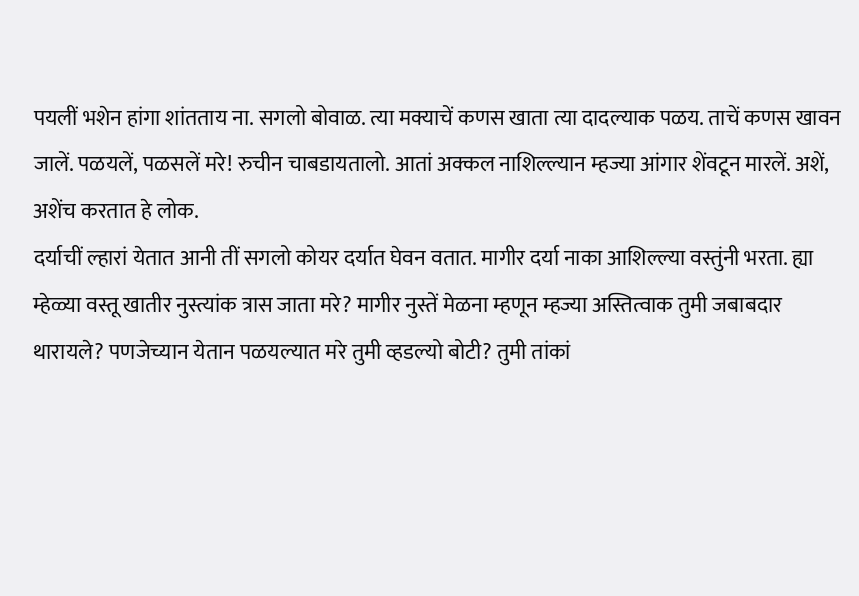पयलीं भशेन हांगा शांतताय ना. सगलो बोवाळ. त्या मक्याचें कणस खाता त्या दादल्याक पळय. ताचें कणस खावन जालें. पळयलें, पळसलें मरे! रुचीन चाबडायतालो. आतां अक्कल नाशिल्ल्यान म्हज्या आंगार शेंवटून मारलें. अशें, अशेंच करतात हे लोक.
दर्याचीं ल्हारां येतात आनी तीं सगलो कोयर दर्यात घेवन वतात. मागीर दर्या नाका आशिल्ल्या वस्तुंनी भरता. ह्या म्हेळ्या वस्तू खातीर नुस्त्यांक त्रास जाता मरे? मागीर नुस्तें मेळना म्हणून म्हज्या अस्तित्वाक तुमी जबाबदार थारायले? पणजेच्यान येतान पळयल्यात मरे तुमी व्हडल्यो बोटी? तुमी तांकां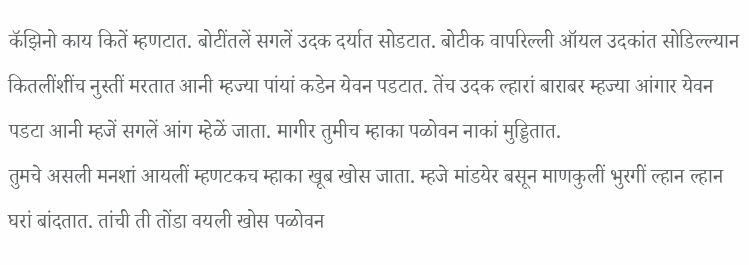कॅझिनो काय कितें म्हणटात. बोटींतलें सगलें उदक दर्यात सोडटात. बोटीक वापरिल्ली ऑयल उदकांत सोडिल्ल्यान कितलींशींच नुस्तीं मरतात आनी म्हज्या पांयां कडेन येवन पडटात. तेंच उदक ल्हारां बाराबर म्हज्या आंगार येवन पडटा आनी म्हजें सगलें आंग म्हेळें जाता. मागीर तुमीच म्हाका पळोवन नाकां मुड्डितात.
तुमचे असली मनशां आयलीं म्हणटकच म्हाका खूब खोस जाता. म्हजे मांडयेर बसून माणकुलीं भुरगीं ल्हान ल्हान घरां बांदतात. तांची ती तोंडा वयली खोस पळोवन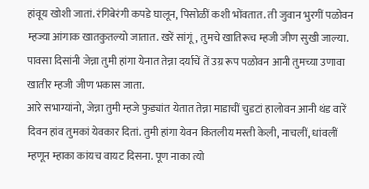हांवूय खोशी जातां. रंगिबेरंगी कपडे घालून, पिसोळीं कशी भोंवतात. ती जुवान भुरगीं पळोवन म्हज्या आंगाक खातकुतल्यो जातात. खरें सांगूं, तुमचे खातिरूच म्हजी जीण सुखी जाल्या. पावसा दिसांनी जेन्ना तुमी हांगा येनात तेन्ना दर्याचें तें उग्र रूप पळोवन आनी तुमच्या उणावा खातीर म्हजी जीण भकास जाता.
आरे सभाग्यांनो, जेन्ना तुमी म्हजे फुड्यांत येतात तेन्ना माडाचीं चुडटां हालोवन आनी थंड वारें दिवन हांव तुमकां येवकार दितां. तुमी हांगा येवन कितलीय मस्ती केली, नाचलीं, धांवलीं म्हणून म्हाका कांयच वायट दिसना. पूण नाका त्यो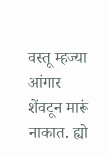वस्तू म्हज्या आंगार शेंवटून मारूं नाकात. ह्यो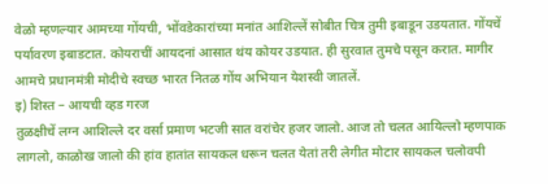वेळो म्हणल्यार आमच्या गोंयची, भोंवडेकारांच्या मनांत आशिल्लें सोबीत चित्र तुमी इबाडून उडयतात. गोंयचें पर्यावरण इबाडटात. कोयराचीं आयदनां आसात थंय कोयर उडयात. ही सुरवात तुमचे पसून करात. मागीर आमचे प्रधानमंत्री मोदीचे स्वच्छ भारत नितळ गोंय अभियान येशस्वी जातलें.
इ) शिस्त – आयची व्हड गरज
तुळक्षीचें लग्न आशिल्ले दर वर्सा प्रमाण भटजी सात वरांचेर हजर जालो. आज तो चलत आयिल्लो म्हणपाक लागलो, काळोख जालो की हांव हातांत सायकल धरून चलत येतां तरी लेगीत मोटार सायकल चलोवपी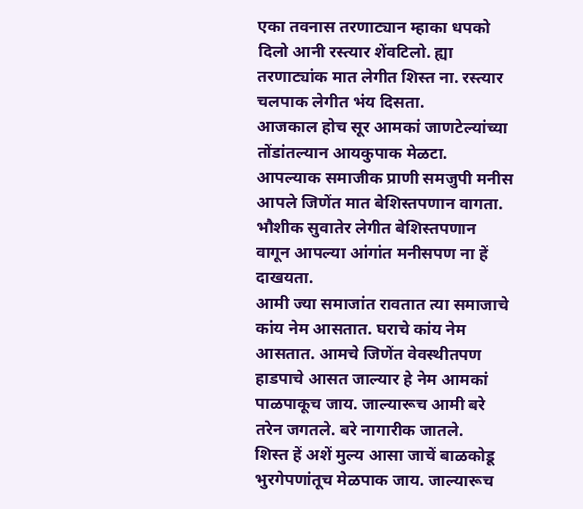एका तवनास तरणाट्यान म्हाका धपको दिलो आनी रस्त्यार शेंवटिलो. ह्या तरणाट्यांक मात लेगीत शिस्त ना. रस्त्यार चलपाक लेगीत भंय दिसता.
आजकाल होच सूर आमकां जाणटेल्यांच्या तोंडांतल्यान आयकुपाक मेळटा. आपल्याक समाजीक प्राणी समजुपी मनीस आपले जिणेंत मात बेशिस्तपणान वागता. भौशीक सुवातेर लेगीत बेशिस्तपणान वागून आपल्या आंगांत मनीसपण ना हें दाखयता.
आमी ज्या समाजांत रावतात त्या समाजाचे कांय नेम आसतात. घराचे कांय नेम आसतात. आमचे जिणेंत वेवस्थीतपण हाडपाचे आसत जाल्यार हे नेम आमकां पाळपाकूच जाय. जाल्यारूच आमी बरे तरेन जगतले. बरे नागारीक जातले.
शिस्त हें अशें मुल्य आसा जाचें बाळकोडू भुरगेपणांतूच मेळपाक जाय. जाल्यारूच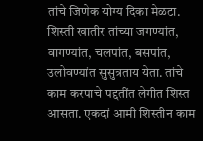तांचे जिणेक योग्य दिका मेळटा. शिस्ती खातीर तांच्या जगण्यांत, वागण्यांत, चलपांत, बसपांत, उलोवण्यांत सुसुत्रताय येता. तांचे काम करपाचे पद्दतींत लेगीत शिस्त आसता. एकदां आमी शिस्तीन काम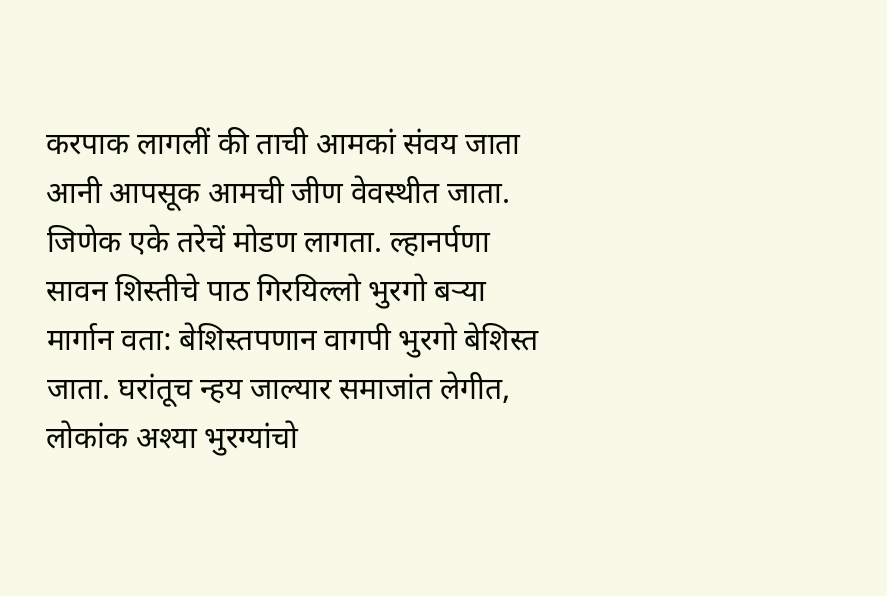करपाक लागलीं की ताची आमकां संवय जाता आनी आपसूक आमची जीण वेवस्थीत जाता. जिणेक एके तरेचें मोडण लागता. ल्हानर्पणा सावन शिस्तीचे पाठ गिरयिल्लो भुरगो बऱ्या मार्गान वता: बेशिस्तपणान वागपी भुरगो बेशिस्त जाता. घरांतूच न्हय जाल्यार समाजांत लेगीत, लोकांक अश्या भुरग्यांचो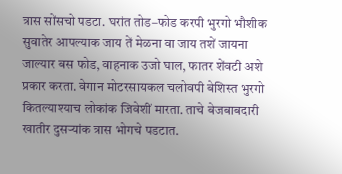त्रास सोंसचो पडटा. घरांत तोड–फोड करपी भुरगो भौशीक सुवातेर आपल्याक जाय तें मेळना वा जाय तशें जायना जाल्यार बस फोड, वाहनाक उजो घाल, फातर शेंवटी अशे प्रकार करता. वेगान मोटरसायकल चलोवपी बेशिस्त भुरगो कितल्याश्याच लोकांक जिवेशीं मारता. ताचे बेजबाबदारी खातीर दुसऱ्यांक त्रास भोगचे पडटात.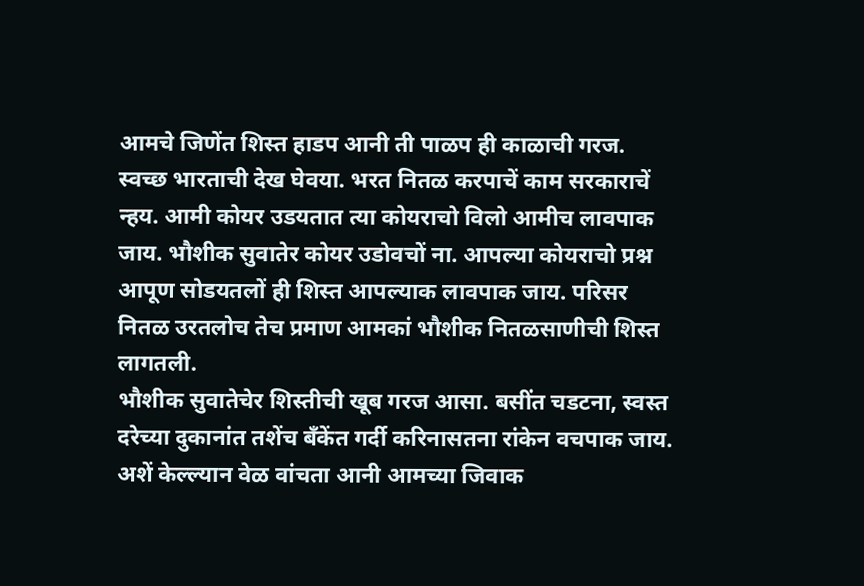आमचे जिणेंत शिस्त हाडप आनी ती पाळप ही काळाची गरज. स्वच्छ भारताची देख घेवया. भरत नितळ करपाचें काम सरकाराचें न्हय. आमी कोयर उडयतात त्या कोयराचो विलो आमीच लावपाक जाय. भौशीक सुवातेर कोयर उडोवचों ना. आपल्या कोयराचो प्रश्न आपूण सोडयतलों ही शिस्त आपल्याक लावपाक जाय. परिसर नितळ उरतलोच तेच प्रमाण आमकां भौशीक नितळसाणीची शिस्त लागतली.
भौशीक सुवातेचेर शिस्तीची खूब गरज आसा. बसींत चडटना, स्वस्त दरेच्या दुकानांत तशेंच बँकेंत गर्दी करिनासतना रांकेन वचपाक जाय. अशें केल्ल्यान वेळ वांचता आनी आमच्या जिवाक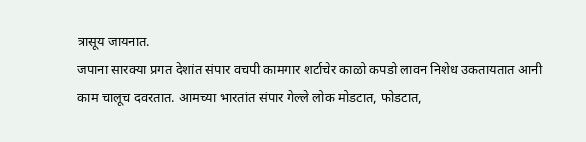त्रासूय जायनात.
जपाना सारक्या प्रगत देशांत संपार वचपी कामगार शर्टाचेर काळो कपडो लावन निशेध उकतायतात आनी काम चालूच दवरतात. आमच्या भारतांत संपार गेल्ले लोक मोडटात, फोडटात,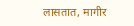लासतात, मागीर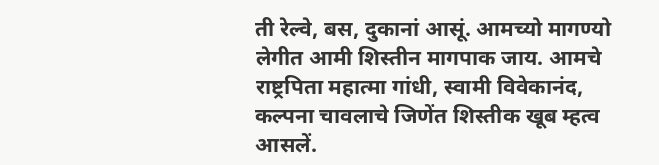ती रेल्वे, बस, दुकानां आसूं. आमच्यो मागण्यो लेगीत आमी शिस्तीन मागपाक जाय. आमचे राष्ट्रपिता महात्मा गांधी, स्वामी विवेकानंद, कल्पना चावलाचे जिणेंत शिस्तीक खूब म्हत्व आसलें.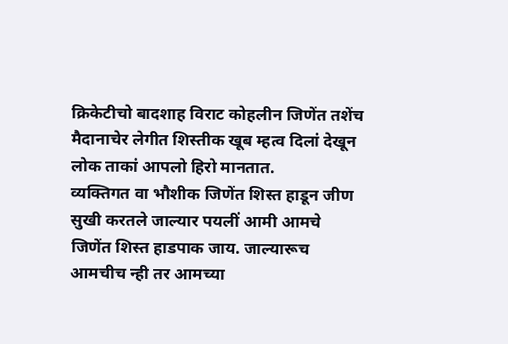क्रिकेटीचो बादशाह विराट कोहलीन जिणेंत तशेंच मैदानाचेर लेगीत शिस्तीक खूब म्हत्व दिलां देखून लोक ताकां आपलो हिरो मानतात.
व्यक्तिगत वा भौशीक जिणेंत शिस्त हाडून जीण सुखी करतले जाल्यार पयलीं आमी आमचे जिणेंत शिस्त हाडपाक जाय. जाल्यारूच आमचीच न्ही तर आमच्या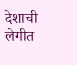देशाची लेगीत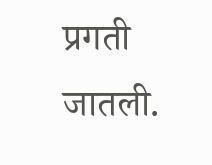प्रगती जातली.